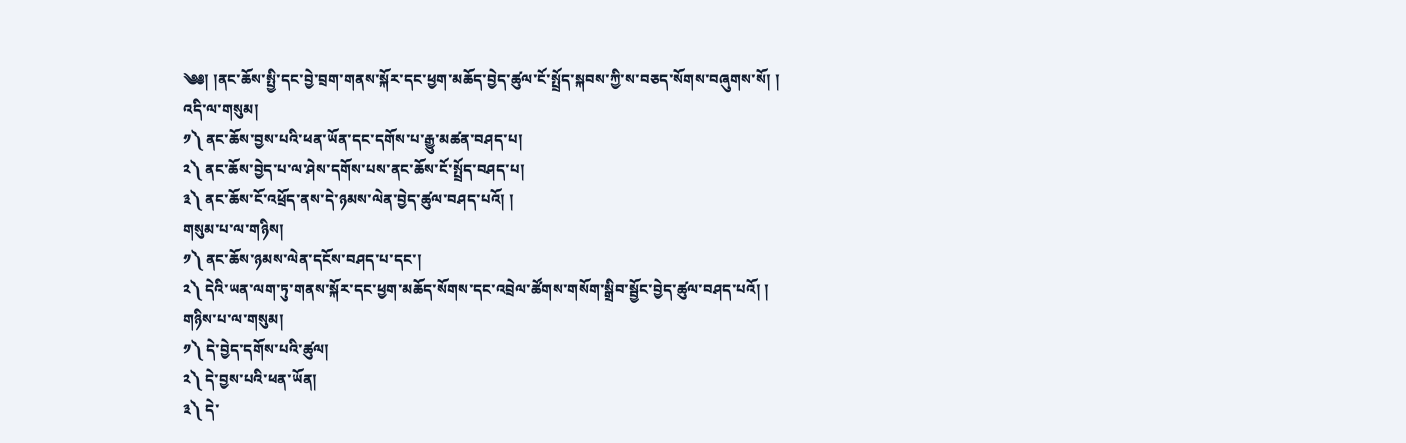༄༅། །ནང་ཆོས་སྤྱི་དང་བྱེ་བྲག་གནས་སྐོར་དང་ཕྱག་མཆོད་བྱེད་ཚུལ་ངོ་སྤྲོད་སྐབས་ཀྱི་ས་བཅད་སོགས་བཞུགས་སོ། །
འདི་ལ་གསུམ།
༡༽ ནང་ཆོས་བྱས་པའི་ཕན་ཡོན་དང་དགོས་པ་རྒྱུ་མཚན་བཤད་པ།
༢༽ ནང་ཆོས་བྱེད་པ་ལ་ཤེས་དགོས་པས་ནང་ཆོས་ངོ་སྤྲོད་བཤད་པ།
༣༽ ནང་ཆོས་ངོ་འཕྲོད་ནས་དེ་ཉམས་ལེན་བྱེད་ཚུལ་བཤད་པའོ། །
གསུམ་པ་ལ་གཉིས།
༡༽ ནང་ཆོས་ཉམས་ལེན་དངོས་བཤད་པ་དང་།
༢༽ དེའི་ཡན་ལག་ཏུ་གནས་སྐོར་དང་ཕྱག་མཆོད་སོགས་དང་འབྲེལ་ཚོགས་གསོག་སྒྲིབ་སྦྱོང་བྱེད་ཚུལ་བཤད་པའོ། །
གཉིས་པ་ལ་གསུམ།
༡༽ དེ་བྱེད་དགོས་པའི་ཚུལ།
༢༽ དེ་བྱས་པའི་ཕན་ཡོན།
༣༽ དེ་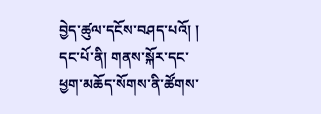བྱེད་ཚུལ་དངོས་བཤད་པའོ། །
དང་པོ་ནི། གནས་སྐོར་དང་ཕྱག་མཆོད་སོགས་ནི་ཚོགས་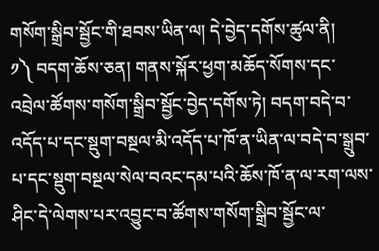གསོག་སྒྲིབ་སྦྱོང་གི་ཐབས་ཡིན་ལ། དེ་བྱེད་དགོས་ཚུལ་ནི།
༡༽ བདག་ཆོས་ཅན། གནས་སྐོར་ཕྱག་མཆོད་སོགས་དང་འབྲེལ་ཚོགས་གསོག་སྒྲིབ་སྦྱོང་བྱེད་དགོས་ཏེ། བདག་བདེ་བ་འདོད་པ་དང་སྡུག་བསྔལ་མི་འདོད་པ་ཁོ་ན་ཡིན་ལ་བདེ་བ་སྒྲུབ་པ་དང་སྡུག་བསྔལ་སེལ་བའང་དམ་པའི་ཆོས་ཁོ་ན་ལ་རག་ལས་ཤིང་དེ་ལེགས་པར་འབྱུང་བ་ཚོགས་གསོག་སྒྲིབ་སྦྱོང་ལ་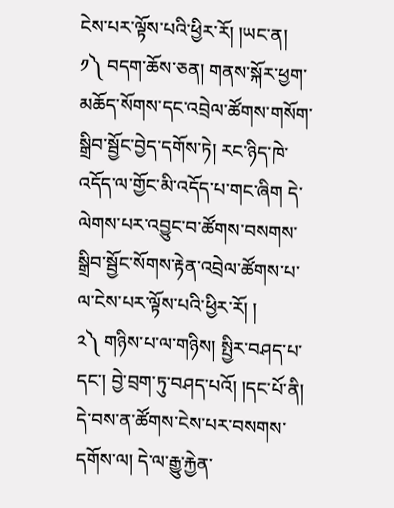ངེས་པར་ལྟོས་པའི་ཕྱིར་རོ། །ཡང་ན།
༡༽ བདག་ཆོས་ཅན། གནས་སྐོར་ཕྱག་མཆོད་སོགས་དང་འབྲེལ་ཚོགས་གསོག་སྒྲིབ་སྦྱོང་བྱེད་དགོས་ཏེ། རང་ཉིད་ཁེ་འདོད་ལ་གྱོང་མི་འདོད་པ་གང་ཞིག དེ་ལེགས་པར་འབྱུང་བ་ཚོགས་བསགས་སྒྲིབ་སྦྱོང་སོགས་རྟེན་འབྲེལ་ཚོགས་པ་ལ་ངེས་པར་ལྟོས་པའི་ཕྱིར་རོ། །
༢༽ གཉིས་པ་ལ་གཉིས། སྤྱིར་བཤད་པ་དང་། བྱེ་བྲག་ཏུ་བཤད་པའོ། །དང་པོ་ནི། དེ་བས་ན་ཚོགས་ངེས་པར་བསགས་དགོས་ལ། དེ་ལ་རྒྱུ་རྐྱེན་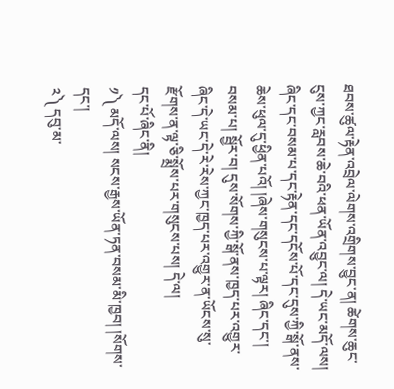ཐབས་ཚུལ་རྟེན་འབྲེལ་ལེགས་འགྲིགས་བྱུང་ན། ཚེགས་ཆུང་ངུས་ཀྱང་རླབས་ཆེ་བའི་ཕན་ཡོན་འབྱུང་ལ། དེ་ཡང་མདོ་ལས། ཞིང་དང་བསམ་པ་དང་རྟེན་དང་དངོས་པོ་དང་དུས་ཀྱི་སྒོ་ནས་ཆེས་ཕུལ་དུ་ཕྱིན་པའོ། །ཞེས་གསུངས་པ་ལྟར། ཞིང་དང་། བསམ་པ། སྦྱོར་བ། དུས་སོགས་ཀྱི་སྒོ་ནས་ཁྱད་པར་འགྱུར་ཞིང་དེ་ཡང་དེ་རེ་རེས་ཀྱང་ཁྱད་པར་འགྱུར་ན་ཡོངས་སུ་རྫོགས་ན་ལྟ་ཅི་སྨྲོས་པར་གསུངས་པས། དེ་ལ།
དང་པོ་ཞིང་ནི།
༡༽ མདོ་ལས། སངས་རྒྱས་ཡོན་ཏན་བསམ་མི་ཁྱབ། །སོགས་དང་།
༢༽ དབུ་མ་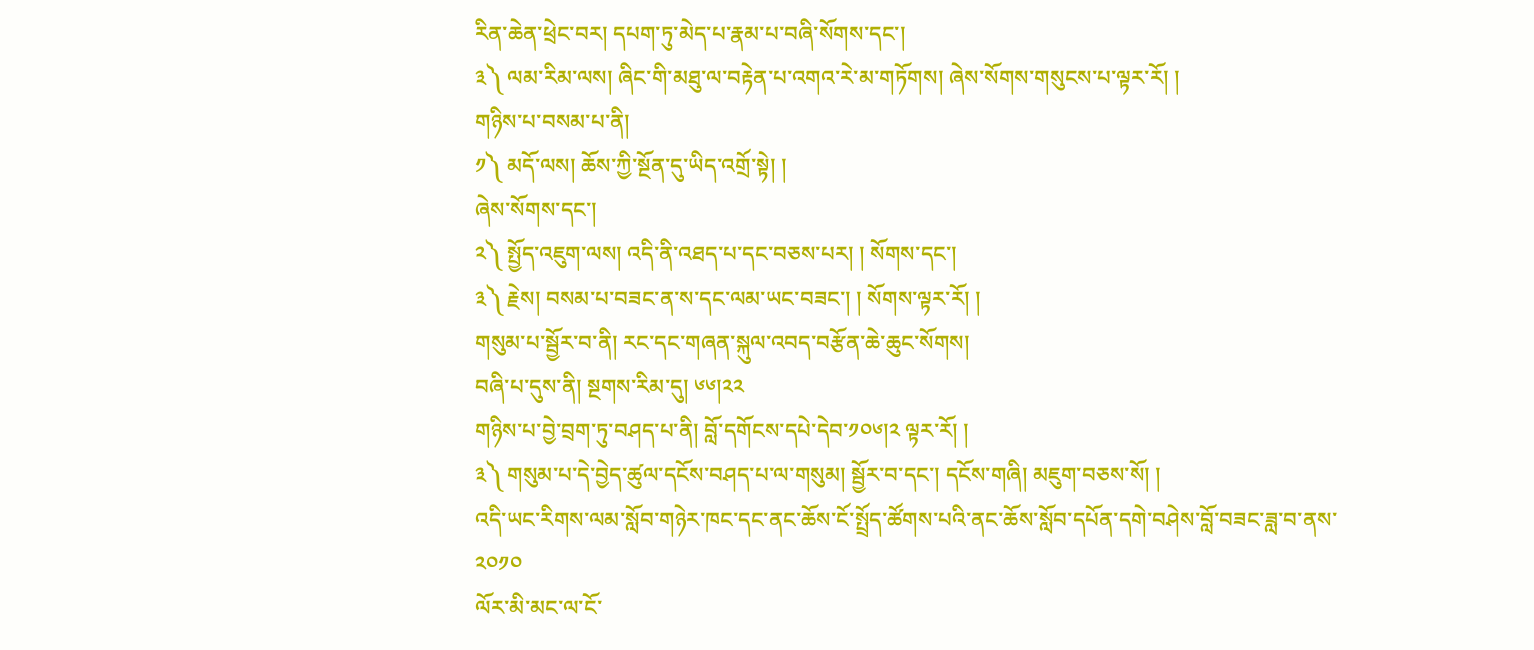རིན་ཆེན་ཕྲེང་བར། དཔག་ཏུ་མེད་པ་རྣམ་པ་བཞི་སོགས་དང་།
༣༽ ལམ་རིམ་ལས། ཞིང་གི་མཐུ་ལ་བརྟེན་པ་འགའ་རེ་མ་གཏོགས། ཞེས་སོགས་གསུངས་པ་ལྟར་རོ། །
གཉིས་པ་བསམ་པ་ནི།
༡༽ མདོ་ལས། ཆོས་ཀྱི་སྔོན་དུ་ཡིད་འགྲོ་སྟེ། །
ཞེས་སོགས་དང་།
༢༽ སྤྱོད་འཇུག་ལས། འདི་ནི་འཐད་པ་དང་བཅས་པར། ། སོགས་དང་།
༣༽ རྗེས། བསམ་པ་བཟང་ན་ས་དང་ལམ་ཡང་བཟང་། ། སོགས་ལྟར་རོ། །
གསུམ་པ་སྦྱོར་བ་ནི། རང་དང་གཞན་སྐུལ་འབད་བརྩོན་ཆེ་ཆུང་སོགས།
བཞི་པ་དུས་ནི། སྔགས་རིམ་དུ། ༦༦།༢༢
གཉིས་པ་བྱེ་བྲག་ཏུ་བཤད་པ་ནི། བློ་དགོངས་དཔེ་དེབ་༡༠༦།༢ ལྟར་རོ། །
༣༽ གསུམ་པ་དེ་བྱེད་ཚུལ་དངོས་བཤད་པ་ལ་གསུམ། སྦྱོར་བ་དང་། དངོས་གཞི། མཇུག་བཅས་སོ། །
འདི་ཡང་རིགས་ལམ་སློབ་གཉེར་ཁང་དང་ནང་ཆོས་ངོ་སྤྲོད་ཚོགས་པའི་ནང་ཆོས་སློབ་དཔོན་དགེ་བཤེས་བློ་བཟང་ཟླ་བ་ནས་ ༢༠༡༠
ལོར་མི་མང་ལ་ངོ་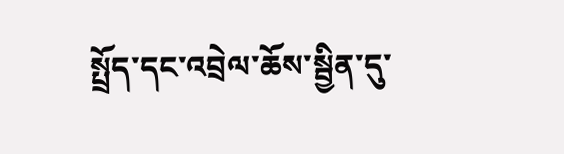སྤྲོད་དང་འབྲེལ་ཆོས་སྦྱིན་དུ་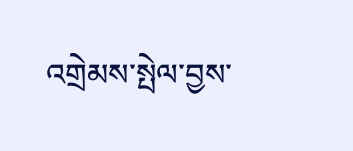འགྲེམས་སྤེལ་བྱས་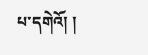པ་དགེའོ། །